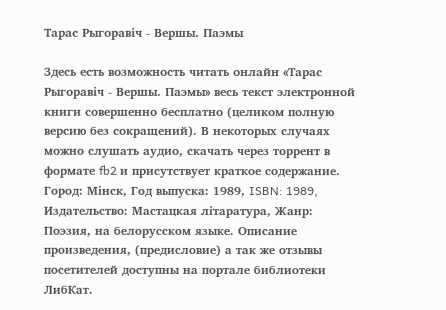Тарас Рыгоравіч - Вершы. Паэмы

Здесь есть возможность читать онлайн «Тарас Рыгоравіч - Вершы. Паэмы» весь текст электронной книги совершенно бесплатно (целиком полную версию без сокращений). В некоторых случаях можно слушать аудио, скачать через торрент в формате fb2 и присутствует краткое содержание. Город: Мінск, Год выпуска: 1989, ISBN: 1989, Издательство: Мастацкая літаратура, Жанр: Поэзия, на белорусском языке. Описание произведения, (предисловие) а так же отзывы посетителей доступны на портале библиотеки ЛибКат.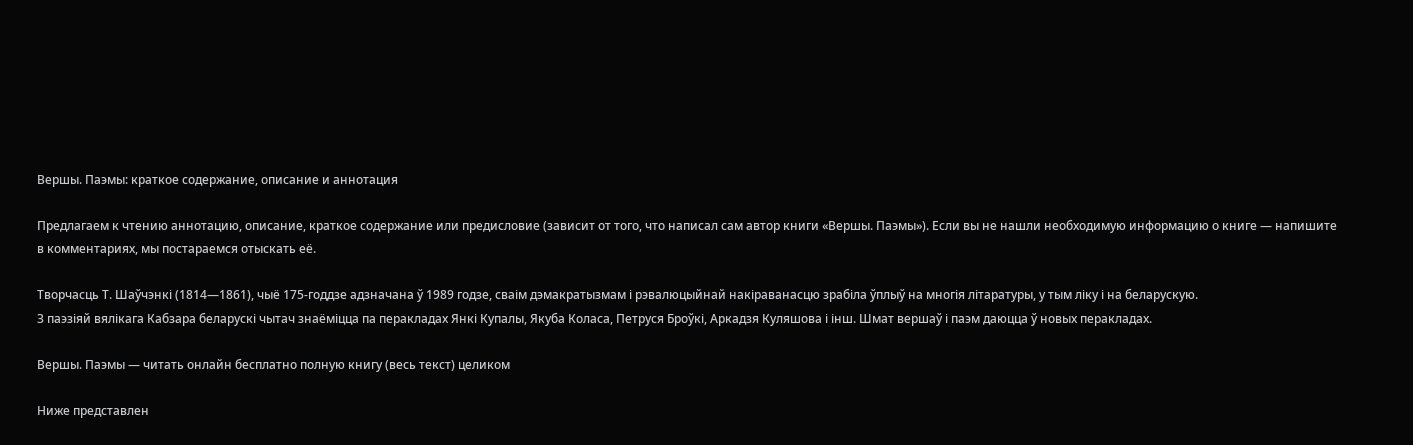Вершы. Паэмы: краткое содержание, описание и аннотация

Предлагаем к чтению аннотацию, описание, краткое содержание или предисловие (зависит от того, что написал сам автор книги «Вершы. Паэмы»). Если вы не нашли необходимую информацию о книге — напишите в комментариях, мы постараемся отыскать её.

Творчасць Т. Шаўчэнкі (1814—1861), чыё 175-годдзе адзначана ў 1989 годзе, сваім дэмакратызмам і рэвалюцыйнай накіраванасцю зрабіла ўплыў на многія літаратуры, у тым ліку і на беларускую.
З паэзіяй вялікага Кабзара беларускі чытач знаёміцца па перакладах Янкі Купалы, Якуба Коласа, Петруся Броўкі, Аркадзя Куляшова і інш. Шмат вершаў і паэм даюцца ў новых перакладах.

Вершы. Паэмы — читать онлайн бесплатно полную книгу (весь текст) целиком

Ниже представлен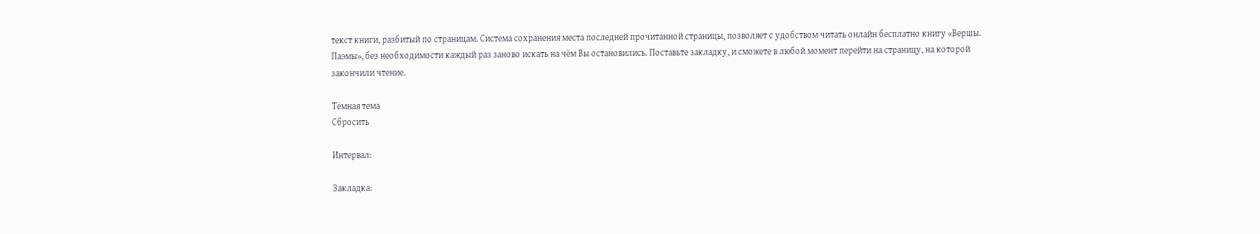текст книги, разбитый по страницам. Система сохранения места последней прочитанной страницы, позволяет с удобством читать онлайн бесплатно книгу «Вершы. Паэмы», без необходимости каждый раз заново искать на чём Вы остановились. Поставьте закладку, и сможете в любой момент перейти на страницу, на которой закончили чтение.

Тёмная тема
Сбросить

Интервал:

Закладка: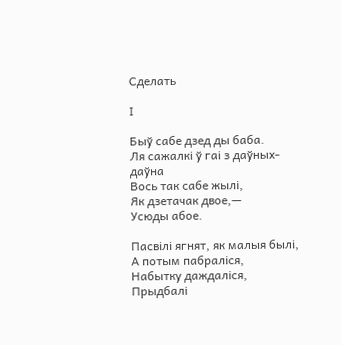Сделать

I

Быў сабе дзед ды баба.
Ля сажалкі ў гаі з даўных-даўна
Вось так сабе жылі,
Як дзетачак двое,—
Усюды абое.

Пасвілі ягнят, як малыя былі,
А потым пабраліся,
Набытку даждаліся,
Прыдбалі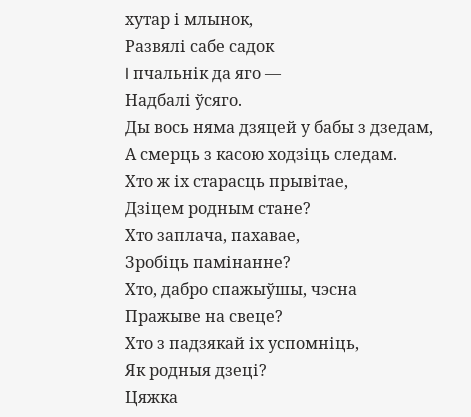хутар і млынок,
Развялі сабе садок
I пчальнік да яго —
Надбалі ўсяго.
Ды вось няма дзяцей у бабы з дзедам,
А смерць з касою ходзіць следам.
Хто ж іх старасць прывітае,
Дзіцем родным стане?
Хто заплача, пахавае,
Зробіць памінанне?
Хто, дабро спажыўшы, чэсна
Пражыве на свеце?
Хто з падзякай іх успомніць,
Як родныя дзеці?
Цяжка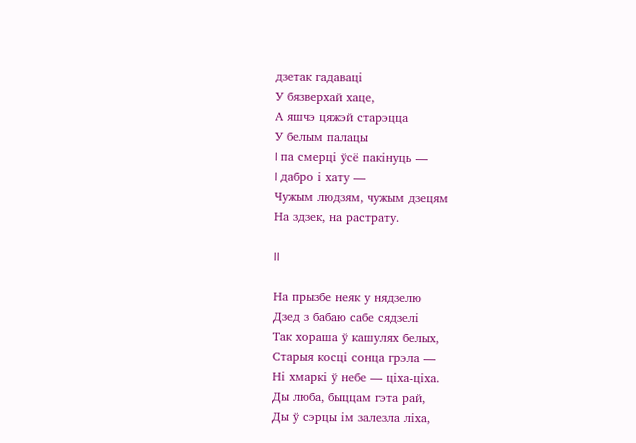дзетак гадаваці
У бязверхай хаце,
А яшчэ цяжэй старэцца
У белым палацы
I па смерці ўсё пакінуць —
I дабро і хату —
Чужым людзям, чужым дзецям
На здзек, на растрату.

II

На прызбе неяк у нядзелю
Дзед з бабаю сабе сядзелі
Так хораша ў кашулях белых,
Старыя косці сонца грэла —
Ні хмаркі ў небе — ціха-ціха.
Ды люба, быццам гэта рай,
Ды ў сэрцы ім залезла ліха,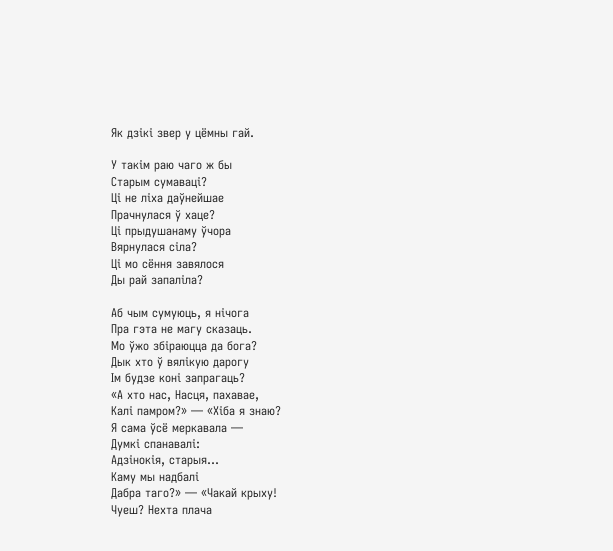Як дзікі звер у цёмны гай.

У такім раю чаго ж бы
Старым сумаваці?
Ці не ліха даўнейшае
Прачнулася ў хаце?
Ці прыдушанаму ўчора
Вярнулася сіла?
Ці мо сёння завялося
Ды рай запаліла?

Аб чым сумуюць, я нічога
Пра гэта не магу сказаць.
Мо ўжо збіраюцца да бога?
Дык хто ў вялікую дарогу
Ім будзе коні запрагаць?
«А хто нас, Насця, пахавае,
Калі памром?» — «Хіба я знаю?
Я сама ўсё меркавала —
Думкі спанавалі:
Адзінокія, старыя...
Каму мы надбалі
Дабра таго?» — «Чакай крыху!
Чуеш? Нехта плача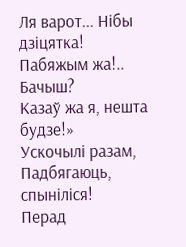Ля варот... Нібы дзіцятка!
Пабяжым жа!.. Бачыш?
Казаў жа я, нешта будзе!»
Ускочылі разам,
Падбягаюць, спыніліся!
Перад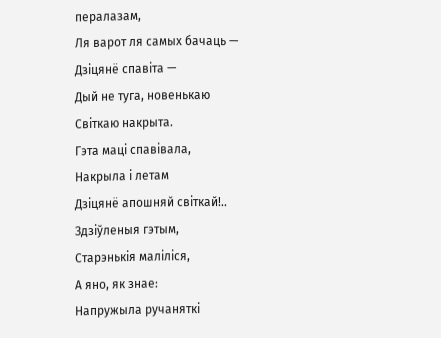пералазам,
Ля варот ля самых бачаць —
Дзіцянё спавіта —
Дый не туга, новенькаю
Світкаю накрыта.
Гэта маці спавівала,
Накрыла і летам
Дзіцянё апошняй світкай!..
Здзіўленыя гэтым,
Старэнькія маліліся,
А яно, як знае:
Напружыла ручаняткі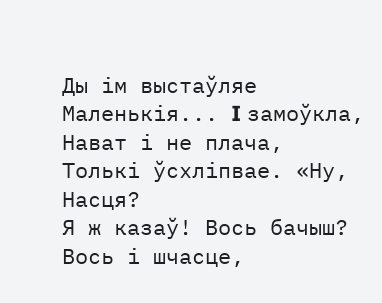Ды ім выстаўляе
Маленькія... I замоўкла,
Нават і не плача,
Толькі ўсхліпвае. «Ну, Насця?
Я ж казаў! Вось бачыш?
Вось і шчасце,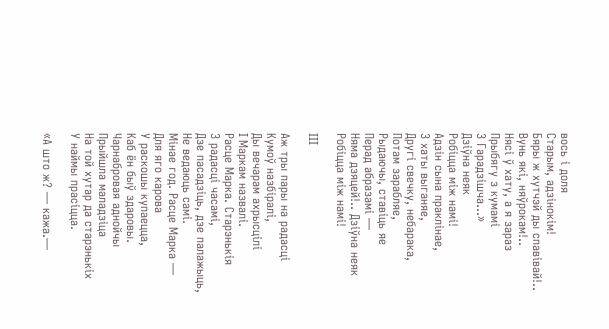вось і доля
Старым, адзінокім!
Бяры ж хутчэй ды спавівай!..
Вунь які, няўрокам!..
Нясі ў хату, а я зараз
Прыбягу з кумамі
З Гарадзішча...»
Дзіўна неяк
Робіцца між намі!
Адзін сына праклінае,
З хаты выганяе,
Другі свечку, небарака,
Потам зарабляе,
Рыдаючы, ставіць яе
Перад абразамі —
Няма дзяцей!.. Дзіўна неяк
Робіцца між намі!

III

Аж тры пары на радасці
Кумоў назбіралі,
Ды вечарам ахрысцілі
I Маркам назвалі.
Расце Марка. Старэнькія
З радасці часамі,
Дзе пасадзіць, дзе палажыць,
Не ведаюць самі.
Мінае год. Расце Марка —
Для яго карова
У раскошы купаецца,
Каб ён быў здаровы.
Чарнабровая аднойчы
Прыйшла маладзіца
На той хутар да старэнькіх
У наймы прасіцца.

«А што ж? — кажа.—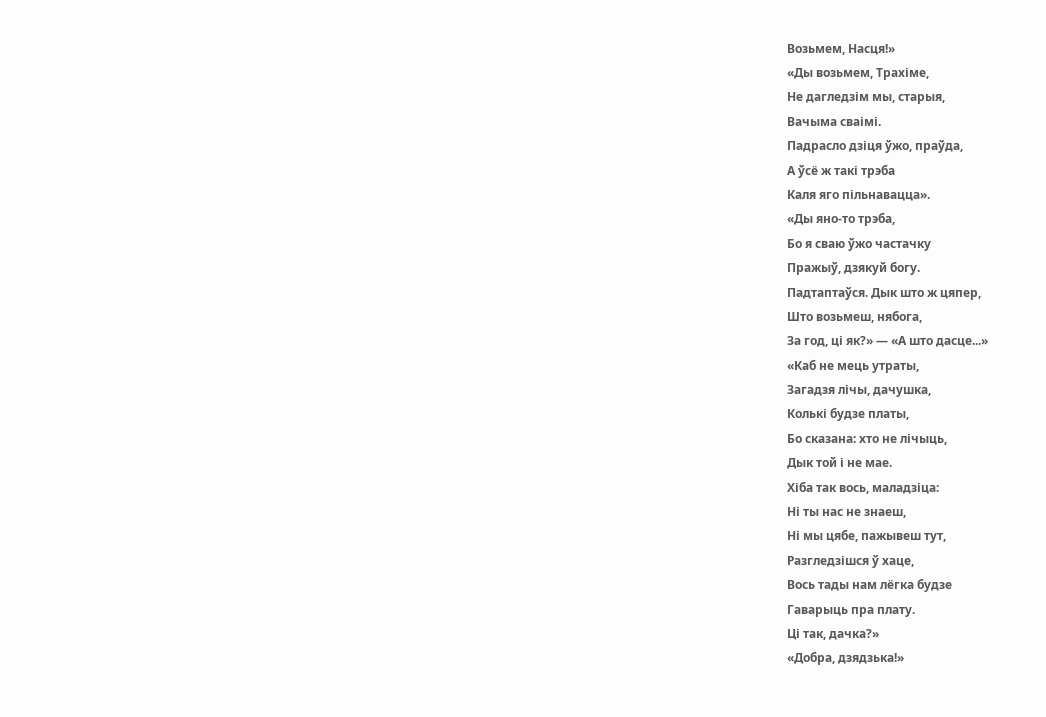Возьмем, Насця!»
«Ды возьмем, Трахіме,
Не дагледзім мы, старыя,
Вачыма сваімі.
Падрасло дзіця ўжо, праўда,
А ўсё ж такі трэба
Каля яго пільнавацца».
«Ды яно-то трэба,
Бо я сваю ўжо частачку
Пражыў, дзякуй богу.
Падтаптаўся. Дык што ж цяпер,
Што возьмеш, нябога,
За год, ці як?» — «А што дасце...»
«Каб не мець утраты,
Загадзя лічы, дачушка,
Колькі будзе платы,
Бо сказана: хто не лічыць,
Дык той і не мае.
Хіба так вось, маладзіца:
Ні ты нас не знаеш,
Ні мы цябе, пажывеш тут,
Разгледзішся ў хаце,
Вось тады нам лёгка будзе
Гаварыць пра плату.
Ці так, дачка?»
«Добра, дзядзька!»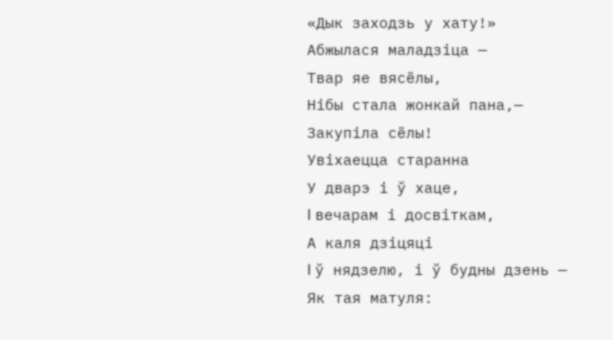«Дык заходзь у хату!»
Абжылася маладзіца —
Твар яе вясёлы,
Нібы стала жонкай пана,—
Закупіла сёлы!
Увіхаецца старанна
У дварэ і ў хаце,
I вечарам і досвіткам,
А каля дзіцяці
I ў нядзелю, і ў будны дзень —
Як тая матуля: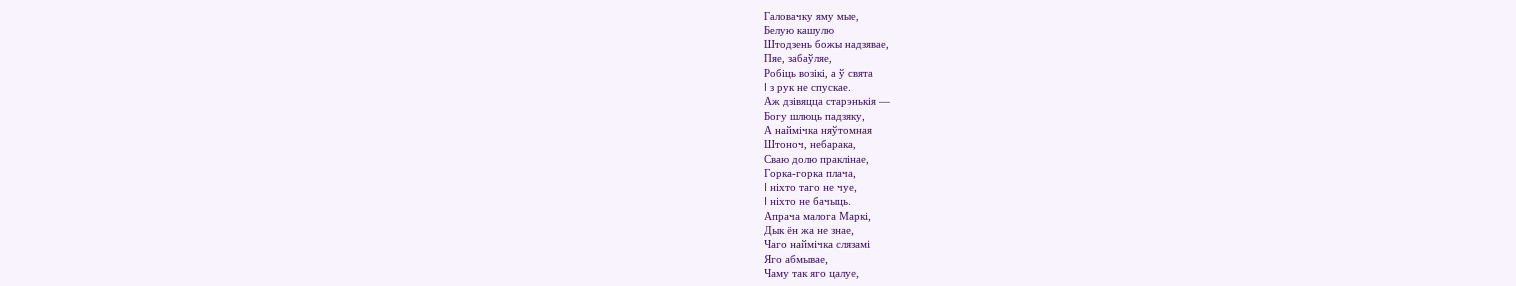Галовачку яму мые,
Белую кашулю
Штодзень божы надзявае,
Пяе, забаўляе,
Робіць возікі, а ў свята
I з рук не спускае.
Аж дзівяцца старэнькія —
Богу шлюць падзяку,
А наймічка няўтомная
Штоноч, небарака,
Сваю долю праклінае,
Горка-горка плача,
I ніхто таго не чуе,
I ніхто не бачыць.
Апрача малога Маркі,
Дык ён жа не знае,
Чаго наймічка слязамі
Яго абмывае,
Чаму так яго цалуе,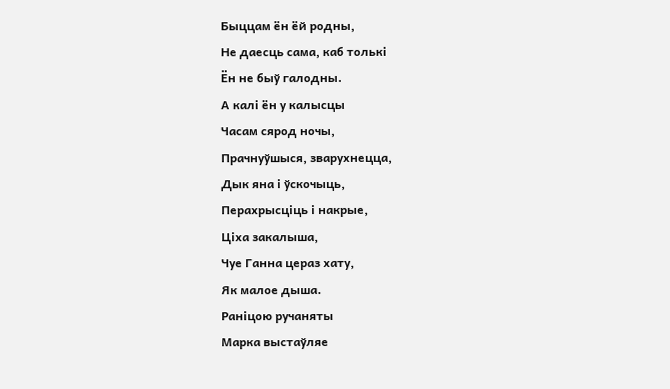Быццам ён ёй родны,
Не даесць сама, каб толькі
Ён не быў галодны.
А калі ён у калысцы
Часам сярод ночы,
Прачнуўшыся, зварухнецца,
Дык яна і ўскочыць,
Перахрысціць і накрые,
Ціха закалыша,
Чуе Ганна цераз хату,
Як малое дыша.
Раніцою ручаняты
Марка выстаўляе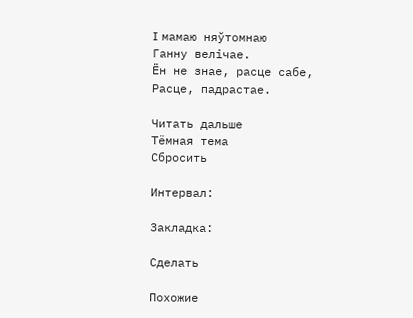I мамаю няўтомнаю
Ганну велічае.
Ён не знае, расце сабе,
Расце, падрастае.

Читать дальше
Тёмная тема
Сбросить

Интервал:

Закладка:

Сделать

Похожие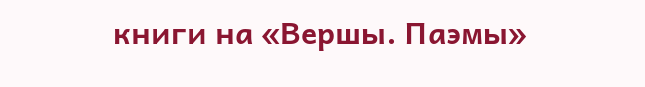книги на «Вершы. Паэмы»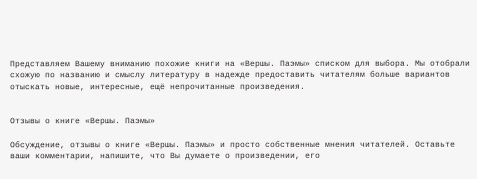Представляем Вашему вниманию похожие книги на «Вершы. Паэмы» списком для выбора. Мы отобрали схожую по названию и смыслу литературу в надежде предоставить читателям больше вариантов отыскать новые, интересные, ещё непрочитанные произведения.


Отзывы о книге «Вершы. Паэмы»

Обсуждение, отзывы о книге «Вершы. Паэмы» и просто собственные мнения читателей. Оставьте ваши комментарии, напишите, что Вы думаете о произведении, его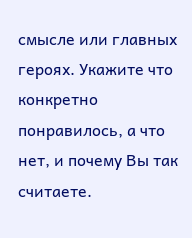смысле или главных героях. Укажите что конкретно понравилось, а что нет, и почему Вы так считаете.